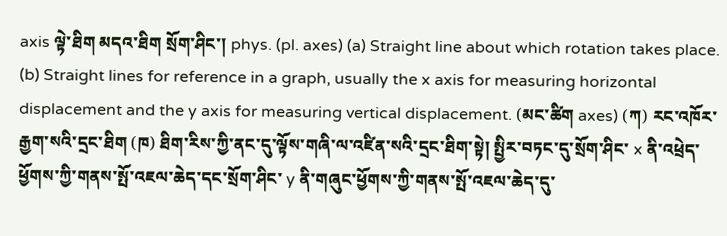axis ལྟེ་ཐིག མདའ་ཐིག སྲོག་ཤིང་། phys. (pl. axes) (a) Straight line about which rotation takes place. (b) Straight lines for reference in a graph, usually the x axis for measuring horizontal displacement and the y axis for measuring vertical displacement. (མང་ཚིག axes) (ཀ) རང་འཁོར་རྒྱག་སའི་དྲང་ཐིག (ཁ) ཐིག་རིས་ཀྱི་ནང་དུ་ལྟོས་གཞི་ལ་འཛིན་སའི་དྲང་ཐིག་སྟེ། སྤྱིར་བཏང་དུ་སྲོག་ཤིང་ x ནི་འཕྲེད་ཕྱོགས་ཀྱི་གནས་སྤོ་འཇལ་ཆེད་དང་སྲོག་ཤིང་ y ནི་གཞུང་ཕྱོགས་ཀྱི་གནས་སྤོ་འཇལ་ཆེད་དུ་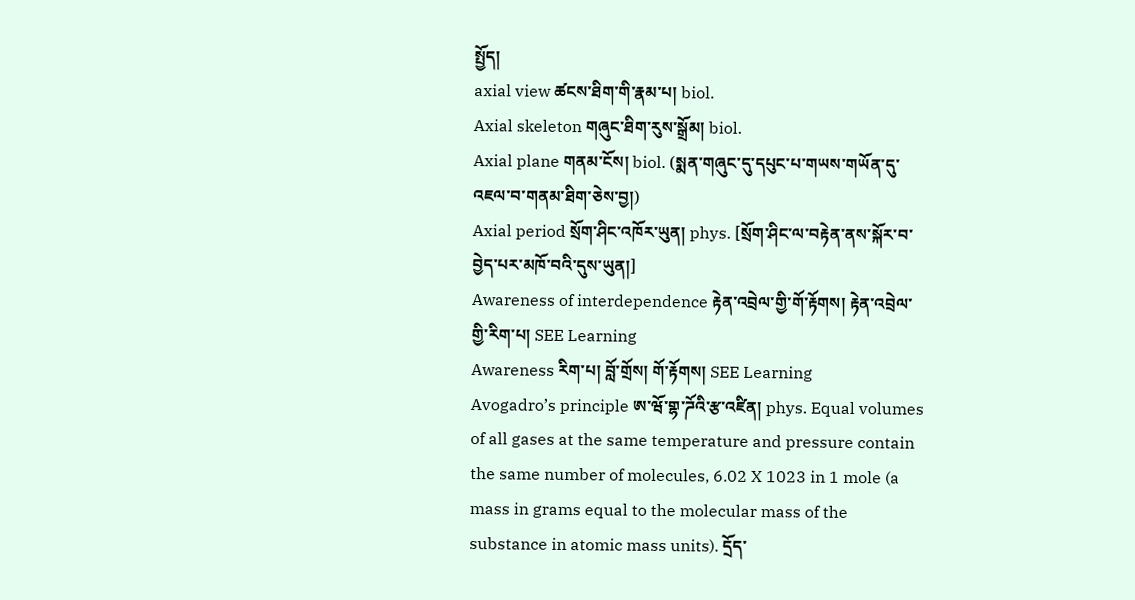སྤྱོད།
axial view ཚངས་ཐིག་གི་རྣམ་པ། biol.
Axial skeleton གཞུང་ཐིག་རུས་སྒྲོམ། biol.
Axial plane གནམ་ངོས། biol. (སྨན་གཞུང་དུ་དཔུང་པ་གཡས་གཡོན་དུ་འཇལ་བ་གནམ་ཐིག་ཅེས་བྱ།)
Axial period སྲོག་ཤིང་འཁོར་ཡུན། phys. [སྲོག་ཤིང་ལ་བརྟེན་ནས་སྐོར་བ་བྱེད་པར་མཁོ་བའི་དུས་ཡུན།]
Awareness of interdependence རྟེན་འབྲེལ་གྱི་གོ་རྟོགས། རྟེན་འབྲེལ་གྱི་རིག་པ། SEE Learning
Awareness རིག་པ། བློ་གྲོས། གོ་རྟོགས། SEE Learning
Avogadro’s principle ཨ་ཝོ་གྷ་ཌོའི་རྩ་འཛིན། phys. Equal volumes of all gases at the same temperature and pressure contain the same number of molecules, 6.02 X 1023 in 1 mole (a mass in grams equal to the molecular mass of the substance in atomic mass units). དྲོད་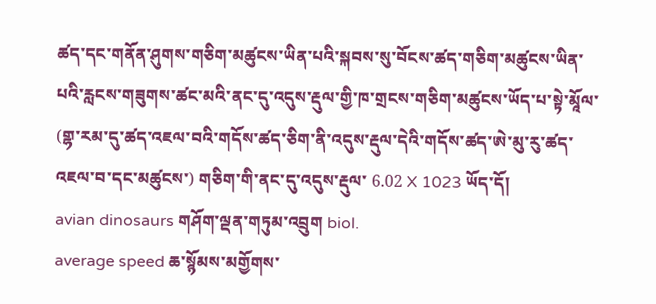ཚད་དང་གནོན་ཤུགས་གཅིག་མཚུངས་ཡིན་པའི་སྐབས་སུ་བོངས་ཚད་གཅིག་མཚུངས་ཡིན་པའི་རླངས་གཟུགས་ཚང་མའི་ནང་དུ་འདུས་རྡུལ་གྱི་ཁ་གྲངས་གཅིག་མཚུངས་ཡོད་པ་སྟེ་མཱོལ་ (གྷ་རམ་དུ་ཚད་འཇལ་བའི་གདོས་ཚད་ཅིག་ནི་འདུས་རྡུལ་དེའི་གདོས་ཚད་ཨེ་མུ་རུ་ཚད་འཇལ་བ་དང་མཚུངས་) གཅིག་གི་ནང་དུ་འདུས་རྡུལ་ 6.02 X 1023 ཡོད་དོ།
avian dinosaurs གཤོག་ལྡན་གཏུམ་འབྲུག biol.
average speed ཆ་སྙོམས་མགྱོགས་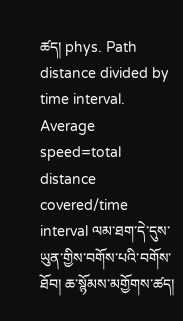ཚད། phys. Path distance divided by time interval. Average speed=total distance covered/time interval ལམ་ཐག་དེ་དུས་ཡུན་གྱིས་བགོས་པའི་བགོས་ཐོབ། ཆ་སྙོམས་མགྱོགས་ཚད།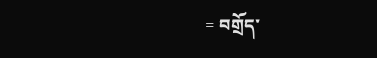= བགྲོད་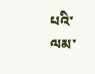པའི་ལམ་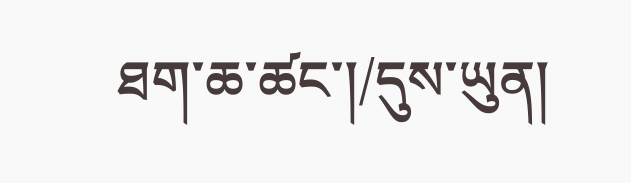ཐག་ཆ་ཚང་།/དུས་ཡུན།